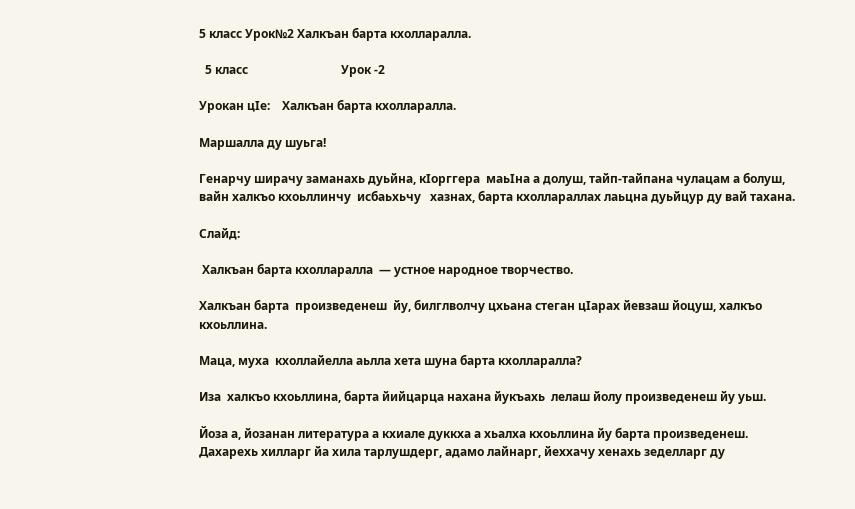5 класс Урок№2 Халкъан барта кхолларалла.

  5 класс                               Урок -2

Урокан цIе:    Халкъан барта кхолларалла.

Маршалла ду шуьга!

Генарчу ширачу заманахь дуьйна, кIорггера  маьIна а долуш, тайп-тайпана чулацам а болуш,  вайн халкъо кхоьллинчу  исбаьхьчу   хазнах, барта кхоллараллах лаьцна дуьйцур ду вай тахана.

Слайд:

 Халкъан барта кхолларалла  — устное народное творчество.

Халкъан барта  произведенеш  йу, билглволчу цхьана стеган цIарах йевзаш йоцуш, халкъо кхоьллина.

Маца, муха  кхоллайелла аьлла хета шуна барта кхолларалла?

Иза  халкъо кхоьллина, барта йийцарца нахана йукъахь  лелаш йолу произведенеш йу уьш.

Йоза а, йозанан литература а кхиале дуккха а хьалха кхоьллина йу барта произведенеш. Дахарехь хилларг йа хила тарлушдерг, адамо лайнарг, йеххачу хенахь зеделларг ду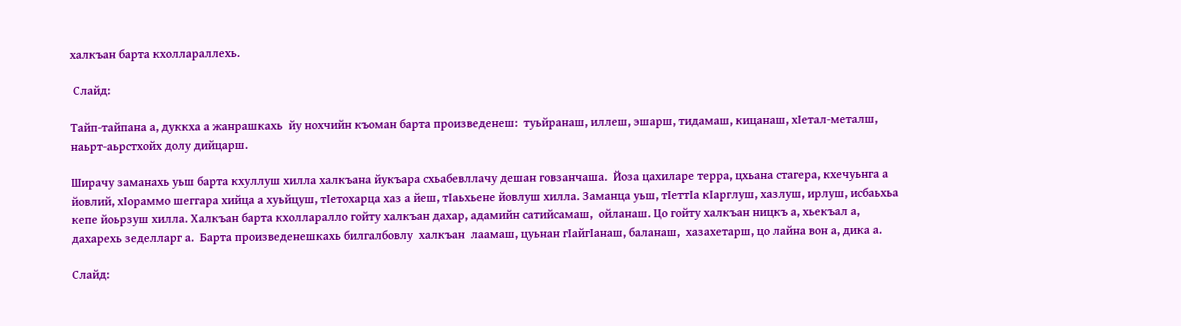халкъан барта кхоллараллехь.

 Слайд:

Тайп-тайпана а, дуккха а жанрашкахь  йу нохчийн къоман барта произведенеш:  туьйранаш, иллеш, эшарш, тидамаш, кицанаш, хIетал-металш, наьрт-аьрстхойх долу дийцарш.

Ширачу заманахь уьш барта кхуллуш хилла халкъана йукъара схьабевллачу дешан говзанчаша.  Йоза цахиларе терра, цхьана стагера, кхечуьнга а йовлий, хIораммо шеггара хийца а хуьйцуш, тIетохарца хаз а йеш, тIаьхьене йовлуш хилла. Заманца уьш, тIеттIа кIарглуш, хазлуш, ирлуш, исбаьхьа кепе йоьрзуш хилла. Халкъан барта кхолларалло гойту халкъан дахар, адамийн сатийсамаш,  ойланаш. Цо гойту халкъан ницкъ а, хьекъал а, дахарехь зеделларг а.  Барта произведенешкахь билгалбовлу  халкъан  лаамаш, цуьнан гIайгIанаш, баланаш,  хазахетарш, цо лайна вон а, дика а.

Слайд: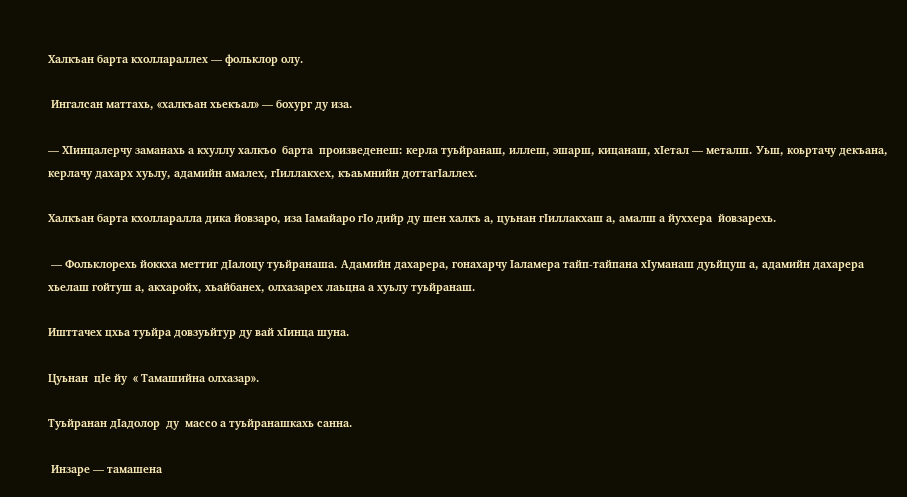Халкъан барта кхоллараллех — фольклор олу.

 Ингалсан маттахь, «халкъан хьекъал» — бохург ду иза.

— ХIинцалерчу заманахь а кхуллу халкъо  барта  произведенеш: керла туьйранаш, иллеш, эшарш, кицанаш, хIетал — металш. Уьш, коьртачу декъана,  керлачу дахарх хуьлу, адамийн амалех, гIиллакхех, къаьмнийн доттагIаллех.

Халкъан барта кхолларалла дика йовзаро, иза Iамайаро гIо дийр ду шен халкъ а, цуьнан гIиллакхаш а, амалш а йуххера  йовзарехь.

 — Фольклорехь йоккха меттиг дIалоцу туьйранаша. Адамийн дахарера, гонахарчу Iаламера тайп-тайпана хIуманаш дуьйцуш а, адамийн дахарера хьелаш гойтуш а, акхаройх, хьайбанех, олхазарех лаьцна а хуьлу туьйранаш.

Ишттачех цхьа туьйра довзуьйтур ду вай хIинца шуна.

Цуьнан  цIе йу  « Тамашийна олхазар».

Туьйранан дIадолор  ду  массо а туьйранашкахь санна.

 Инзаре — тамашена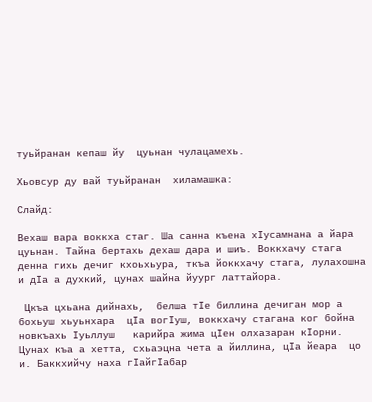туьйранан кепаш йу  цуьнан чулацамехь.

Хьовсур ду вай туьйранан  хиламашка:

Слайд:

Вехаш вара воккха стаг. Ша санна къена хIусамнана а йара цуьнан. Тайна бертахь дехаш дара и шиъ. Воккхачу стага денна гихь дечиг кхоьхьура, ткъа йоккхачу стага, лулахошна и дIа а духкий, цунах шайна йуург латтайора.

 Цкъа цхьана дийнахь,  белша тIе биллина дечиган мор а бохьуш хьуьнхара  цIа вогIуш, воккхачу стагана ког бойна новкъахь Iуьллуш   карийра жима цIен олхазаран кIорни. Цунах къа а хетта, схьаэцна чета а йиллина, цIа йеара  цо и. Баккхийчу наха гIайгIабар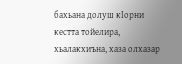бахьана долуш кIорни кестта тойелира, хьалакхиъна, хаза олхазар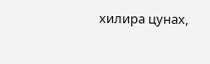хилира цунах,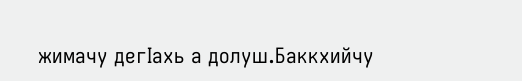жимачу дегIахь а долуш.Баккхийчу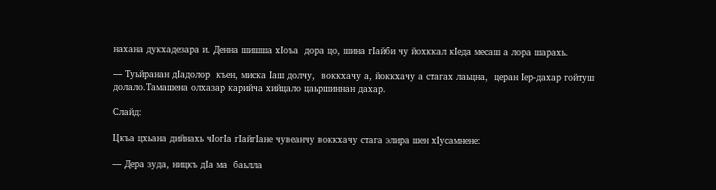нахана дукхадезара и. Денна шишша хIоъа  дора цо, шина гIайби чу йохккал кIеда месаш а лора шарахь.

— Туьйранан дIадолор  къен, миска Iаш долчу,  воккхачу а, йоккхачу а стагах лаьцна,  церан Iер-дахар гойтуш долало.Тамашена олхазар карийча хийцало цаьршиннан дахар.

Слайд:

Цкъа цхьана дийнахь чIогIа гIайгIане чувеанчу воккхачу стага элира шен хIусамнене:

— Дера зуда, ницкъ дIа ма  баьлла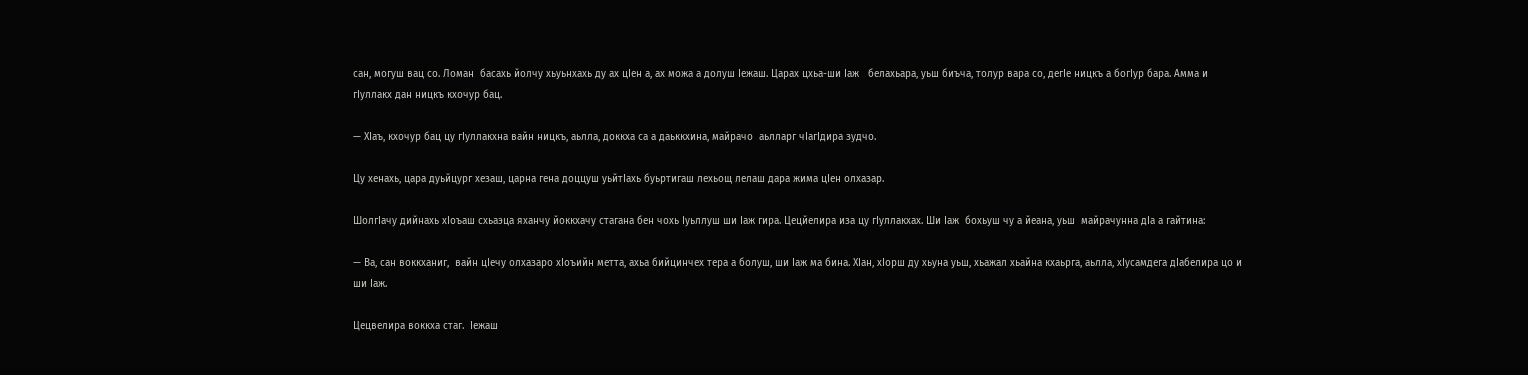сан, могуш вац со. Ломан  басахь йолчу хьуьнхахь ду ах цIен а, ах можа а долуш Iежаш. Царах цхьа-ши Iаж   белахьара, уьш биъча, толур вара со, дегIе ницкъ а богIур бара. Амма и гIуллакх дан ницкъ кхочур бац.

— ХIаъ, кхочур бац цу гIуллакхна вайн ницкъ, аьлла, доккха са а даьккхина, майрачо  аьлларг чIагIдира зудчо.

Цу хенахь, цара дуьйцург хезаш, царна гена доццуш уьйтIахь буьртигаш лехьощ лелаш дара жима цIен олхазар.

ШолгIачу дийнахь хIоъаш схьаэца яханчу йоккхачу стагана бен чохь Iуьллуш ши Iаж гира. Цецйелира иза цу гIуллакхах. Ши Iаж  бохьуш чу а йеана, уьш  майрачунна дIа а гайтина:

— Ва, сан воккханиг,  вайн цIечу олхазаро хIоъийн метта, ахьа бийцинчех тера а болуш, ши Iаж ма бина. ХIан, хIорш ду хьуна уьш, хьажал хьайна кхаьрга, аьлла, хIусамдега дIабелира цо и ши Iаж.

Цецвелира воккха стаг.  Iежаш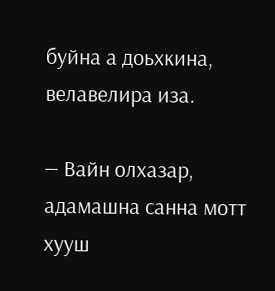буйна а доьхкина,  велавелира иза.

— Вайн олхазар, адамашна санна мотт хууш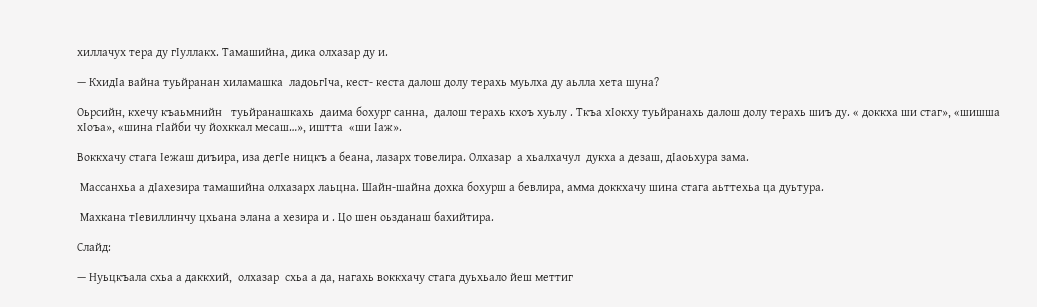хиллачух тера ду гIуллакх. Тамашийна, дика олхазар ду и.

— КхидIа вайна туьйранан хиламашка  ладоьгIча, кест- кеста далош долу терахь муьлха ду аьлла хета шуна?

Оьрсийн, кхечу къаьмнийн   туьйранашкахь  даима бохург санна,  далош терахь кхоъ хуьлу . Ткъа хIокху туьйранахь далош долу терахь шиъ ду. « доккха ши стаг», «шишша хIоъа», «шина гIайби чу йохккал месаш…», иштта  «ши Iаж».

Воккхачу стага Iежаш диъира, иза дегIе ницкъ а беана, лазарх товелира. Олхазар  а хьалхачул  дукха а дезаш, дIаоьхура зама.

 Массанхьа а дIахезира тамашийна олхазарх лаьцна. Шайн-шайна дохка бохурш а бевлира, амма доккхачу шина стага аьттехьа ца дуьтура.

 Махкана тIевиллинчу цхьана элана а хезира и . Цо шен оьзданаш бахийтира.

Слайд:

— Нуьцкъала схьа а даккхий,  олхазар  схьа а да, нагахь воккхачу стага дуьхьало йеш меттиг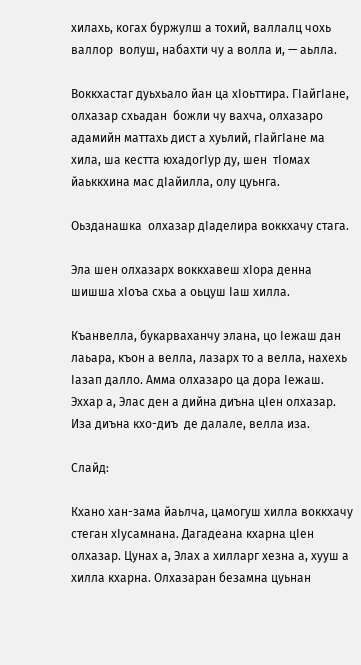хилахь, когах буржулш а тохий, валлалц чохь валлор  волуш, набахти чу а волла и, — аьлла.

Воккхастаг дуьхьало йан ца хIоьттира. ГIайгIане, олхазар схьадан  божли чу вахча, олхазаро адамийн маттахь дист а хуьлий, гIайгIане ма хила, ша кестта юхадогIур ду, шен  тIомах йаьккхина мас дIайилла, олу цуьнга.

Оьзданашка  олхазар дIаделира воккхачу стага.

Эла шен олхазарх воккхавеш хIора денна шишша хIоъа схьа а оьцуш Iаш хилла.

Къанвелла, букарваханчу элана, цо Iежаш дан  лаьара, къон а велла, лазарх то а велла, нахехь Iазап далло. Амма олхазаро ца дора Iежаш. Эххар а, Элас ден а дийна диъна цIен олхазар. Иза диъна кхо-диъ  де далале, велла иза.

Слайд:

Кхано хан-зама йаьлча, цамогуш хилла воккхачу стеган хIусамнана. Дагадеана кхарна цIен олхазар. Цунах а, Элах а хилларг хезна а, хууш а хилла кхарна. Олхазаран безамна цуьнан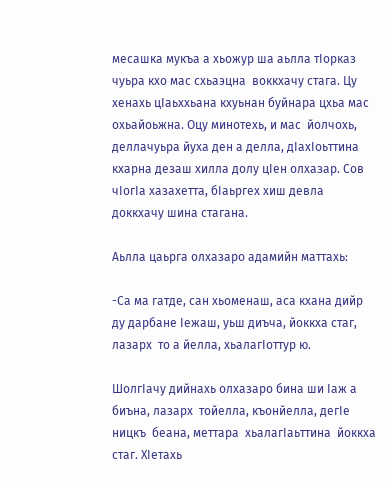месашка мукъа а хьожур ша аьлла тIорказ  чуьра кхо мас схьаэцна  воккхачу стага. Цу хенахь цIаьххьана кхуьнан буйнара цхьа мас  охьайоьжна. Оцу минотехь, и мас  йолчохь, деллачуьра йуха ден а делла, дIахIоьттина кхарна дезаш хилла долу цIен олхазар. Сов чIогIа хазахетта, бIаьргех хиш девла доккхачу шина стагана.

Аьлла цаьрга олхазаро адамийн маттахь:

-Са ма гатде, сан хьоменаш, аса кхана дийр ду дарбане Iежаш, уьш диъча, йоккха стаг, лазарх  то а йелла, хьалагIоттур ю.

ШолгIачу дийнахь олхазаро бина ши Iаж а биъна, лазарх  тойелла, къонйелла, дегIе ницкъ  беана, меттара  хьалагIаьттина  йоккха стаг. ХIетахь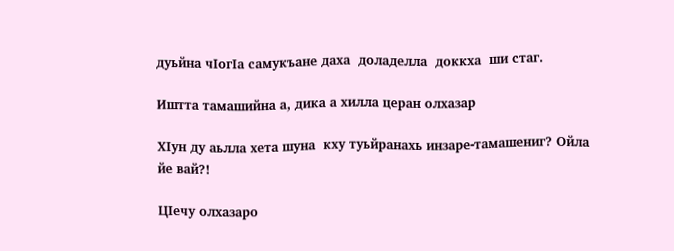дуьйна чIогIа самукъане даха  доладелла  доккха  ши стаг.

Иштта тамашийна а, дика а хилла церан олхазар

ХIун ду аьлла хета шуна  кху туьйранахь инзаре-тамашениг? Ойла йе вай?!

ЦIечу олхазаро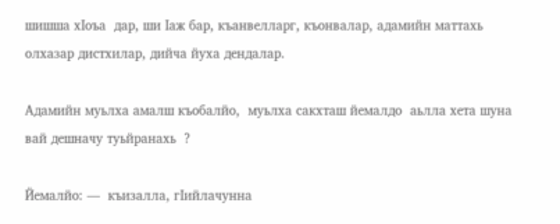шишша хIоъа  дар, ши Iаж бар, къанвелларг, къонвалар, адамийн маттахь олхазар дистхилар, дийча йуха дендалар.

Адамийн муьлха амалш къобалйо,  муьлха сакхташ йемалдо  аьлла хета шуна вай дешначу туьйранахь  ?

Йемалйо: —  къизалла, гIийлачунна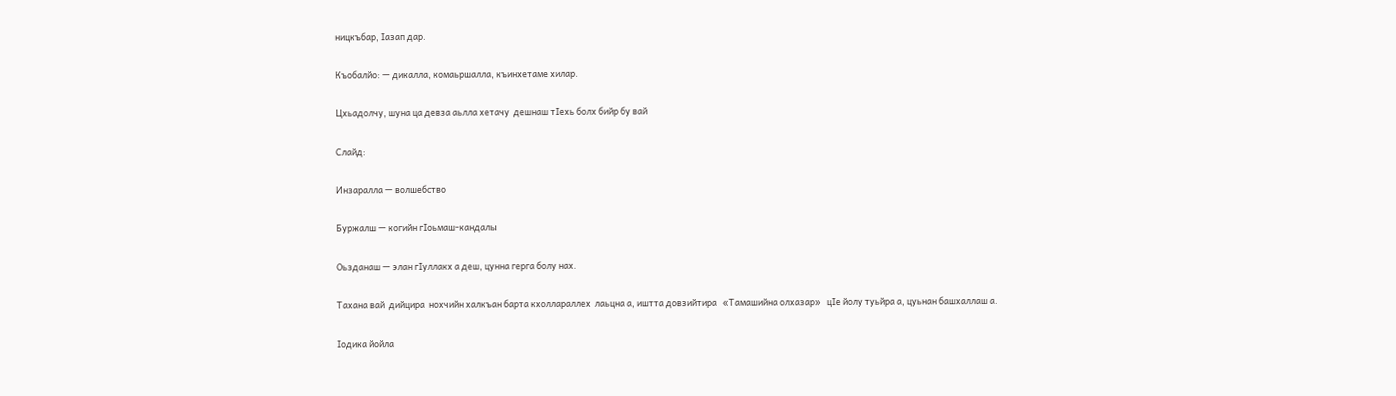ницкъбар, Iазап дар.

Къобалйо: — дикалла, комаьршалла, къинхетаме хилар.

Цхьадолчу, шуна ца девза аьлла хетачу  дешнаш тIехь болх бийр бу вай

Слайд:

Инзаралла — волшебство

Буржалш — когийн гIоьмаш-кандалы

Оьзданаш — элан гIуллакх а деш, цунна герга болу нах.

Тахана вай  дийцира  нохчийн халкъан барта кхоллараллех  лаьцна а, иштта довзийтира   «Тамашийна олхазар»   цIе йолу туьйра а, цуьнан башхаллаш а.

Iодика йойла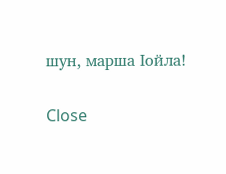шун, марша Iойла!

Close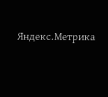Яндекс.Метрика